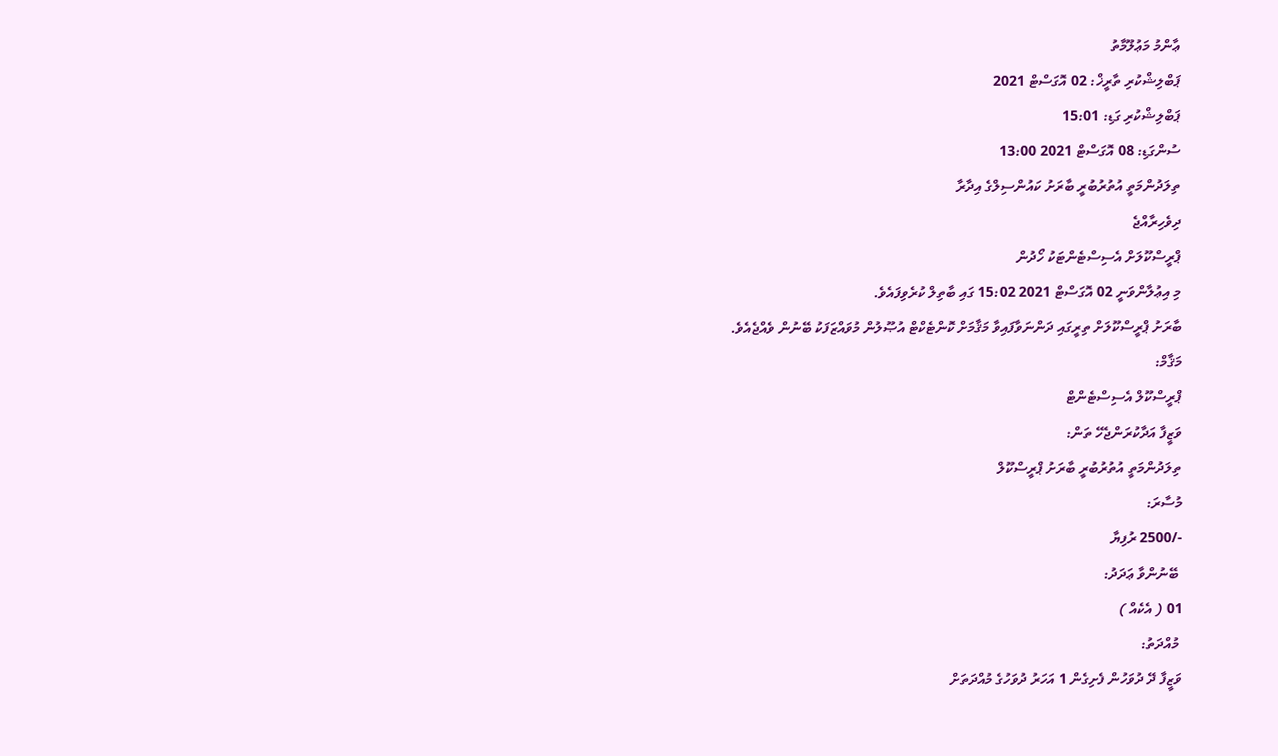ޢާންމު މަޢުލޫމާތު
ޕަބްލިޝްކުރި ތާރީޚް: 02 އޮގަސްޓް 2021
ޕަބްލިޝްކުރި ގަޑި: 15:01
ސުންގަޑި: 08 އޮގަސްޓް 2021 13:00
ތިލަދުންމަތީ އުތުރުބުރީ ބާރަށު ކައުންސިލްގެ އިދާރާ
ދިވެހިރާއްޖެ
ޕްރީސްކޫލަށް އެސިސްޓެންޓަކު ހޯދުން
މި އިޢުލާންވަނީ 02 އޮގަސްޓް 2021 15:02 ގައި ބާތިލް ކުރެވިފައެވެ.
ބާރަށު ޕްރީސްކޫލަށް ތިރީގައި ދަންނަވާފައިވާ މަޤާމަށް ކޮންޓެކްޓް އުޞޫލުން މުވައްޒަފަކު ބޭނުން ވެއްޖެއެވެ.
މަޤާމް:
ޕްރީސްކޫލް އެސިސްޓެންޓް
ވަޒީފާ އަދާކުރަންޖެހޭ ތަން:
ތިލަދުންމަތީ އުތުރުބުރީ ބާރަށު ޕްރީސްކޫލް
މުސާރަ:
-/2500 ރުފިޔާ
 ބޭނުންވާ ޢަދަދު:
01 ( އެކެއް )
 މުއްދަތު:
ވަޒީފާ ދޭ ދުވަހުން ފެށިގެން 1 އަހަރު ދުވަހުގެ މުއްދަތަށް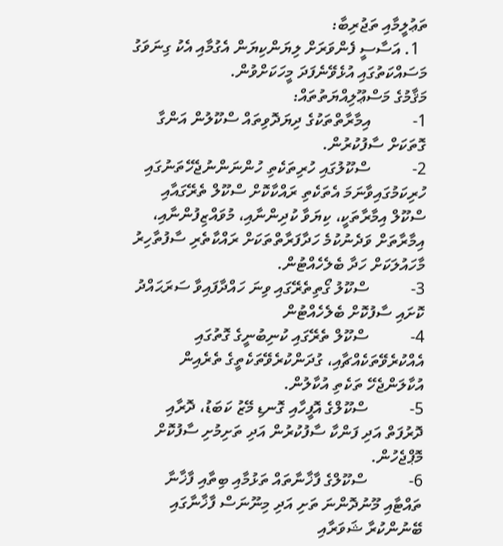ތަޢުލީމާއި ތަޖުރިބާ:
  1. އަސާސީ ފެންވަރަށް ލިޔަންކިޔަން އެގުމާއި އެކު ގިނަވަގު މަސައްކަތުގައި އުޅެވޭނެފަދަ މީހަކަށްވުން.
މަޤާމުގެ މަސްޢޫލިއްޔަތުތައް:
1-          އިމާރާތްތަކުގެ ދިޔަދޮވިތައް ސްކޫލުން އަންގާ ގޮތަކަށް ސާފުކުރުން.
2-          ސްކޫލުގައި ހުރިތަކެތި ހުންނަންނުޖެހޭތަނުގައި ހުރިކަމުގައިވާނަމަ އެތަކެތި ރައްކާކޮށް ސްކޫލް ތެރޭގައާއި ސްކޫލް އިމާރާތަކީ، ކިޔަވާ ކުދިންނާއި، މުވައްޒިފުންނާއި، އިމާރާތަށް ވަދެނުކުމެ ހަދާފަރާތްތަކަށް ރައްކާތެރި ސާފުތާހިރު މާހައުލަކަށް ހަދާ ބެލެހެއްޓުން.
3-          ސްކޫލު ގޯތިތެރޭގައި ވިނަ ހައްދާފައިވާ ސަރަޙައްދު ކޮށައި ސާފުކޮށް ބެލެހެއްޓުން
4-          ސްކޫލް ތެރޭގައި ކުނިބުނީގެ ގޮތުގައި އެއްކުރެވޭތަކެއްޗާއި، ގުދަންކުރެވޭތަކެތީގެ ތެރެއިން އުކާލަންޖެހޭ ތަކެތި އުކާލުން.
5-          ސްކޫލްގެ އޮފީހާއި ގޮނޑި މޭޒު ކަބަޑު، ދޮރާއި ދޮރުފަތް އަދި ފަންކާ ސާފުކުރުން އަދި ތަށިމުށި ސާފުކޮށް މޮޕްޖެހުން.
6-          ސްކޫލްގެ ފާޚާނާތައް ތަޅުމާއި ބިތާއި ފާޚާނާ ތައްޓާއި މޫނުދޮންނަ ތަށި އަދި މިނޫނަސް ފާޚާނާގައި ބޭނުންކުރާ ޝަވަރާއި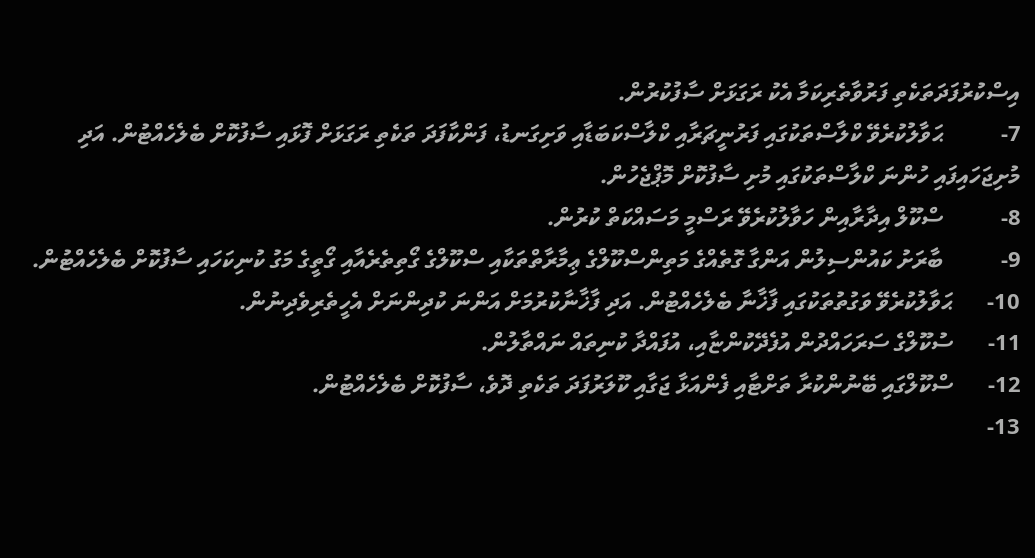އިސްކުރުފަދަތަކެތި ފަރުވާތެރިކަމާ އެކު ރަގަޅަށް ސާފުކުރުން.
7-          ޙަވާލުކުރެވޭ ކްލާސްތަކުގައި ފަރުނީޗަރާއި ކްލާސްކަބަޑާއި ވަށިގަނޑު، ފަންކާފަދަ ތަކެތި ރަގަޅަށް ފޮޅައި ސާފުކޮށް ބެލެހެއްޓުން. އަދި މުށިޖަހައިފައި ހުންނަ ކްލާސްތަކުގައި މުށި ސާފުކޮށް މޮޕްޖެހުން.
8-          ސްކޫލް އިދާރާއިން ހަވާލުކުރެވޭ ރަސްމީ މަސައްކަތް ކުރުން.
9-          ބާރަށު ކައުންސިލުން އަންގާ ގޮތެއްގެ މަތިންސްކޫލްގެ ޢިމާރާތްތަކާއި ސްކޫލްގެ ގޯތިތެރެއާއި ގޯތީގެ މަގު ކުނިކަހައި ސާފުކޮށް ބެލެހެއްޓުން.
10-      ޙަވާލުކުރެވޭ ވަގުތުތަކުގައި ފާޚާނާ ބެލެހެއްޓުން. އަދި ފާޚާނާކުރުމަށް އަންނަ ކުދިންނަށް އެހީތެރިވެދިނުން.
11-      ސުކޫލްގެ ސަރަހައްދުން އުފެދޭކުންޏާއި، އުފައްދާ ކުނިތައް ނައްތާލުން.
12-      ސްކޫލްގައި ބޭނުންކުރާ ތަށްޓާއި ފެންއަޅާ ޖަގާއި ކޫލަރުފަދަ ތަކެތި ދޮވެ، ސާފުކޮށް ބެލެހެއްޓުން.
13-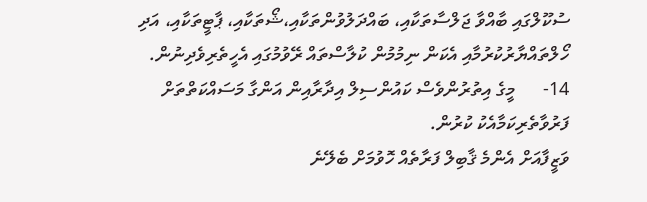ސުކޫލްގައި ބާއްވާ ޖަލްސާތަކާއި، ބައްދަލުވުންތަކާއި،ޝޯތަކާއި، ޕާޓީތަކާއި، އަދި ހޯލްތައްޔާރުކުރުމާއި އެކަން ނިމުމުން ކުލާސްތައް ރޭވުމުގައި އެހީތެރިވެދިނުން.
14-      މީގެ އިތުރުންވެސް ކައުންސިލް އިދާރާއިން އަންގާ މަސައްކަތްތަށް ފަރުވާތެރިކަމާއެކު ކުރުން.
ވަޒީފާއަށް އެންމެ ޤާބިލް ފަރާތެއް ހޮވުމަށް ބެލޭނެ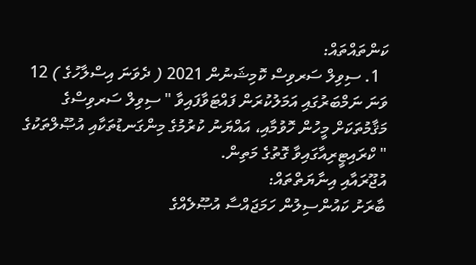ކަންތައްތައް:
  1. ސިވިލް ސަރވިސް ކޮމިޝަނުން 2021 ( ދެވަނަ އިސްލާހުގެ ) 12 ވަނަ ނަމްބަރުގައި އަމަލުކުރަން ފައްޓަވާފައިވާ " ސިވިލް ސަރވިސްގެ މަޤާމުތަކަށް މީހުން ހޮވުމާއި، އައްޔަނު ކުރުމުގެ މިންގަނޑުތަކާއި އުޞޫލްތަކުގެ " ކްރައިޓީރިއާގައިވާ ގޮތުގެ މަތިން.
އުޖޫރައާއި އިނާޔަތްތައް:
ބާރަށު ކައުންސިލުން ހަމަޖައްސާ އުޞޫލެއްގެ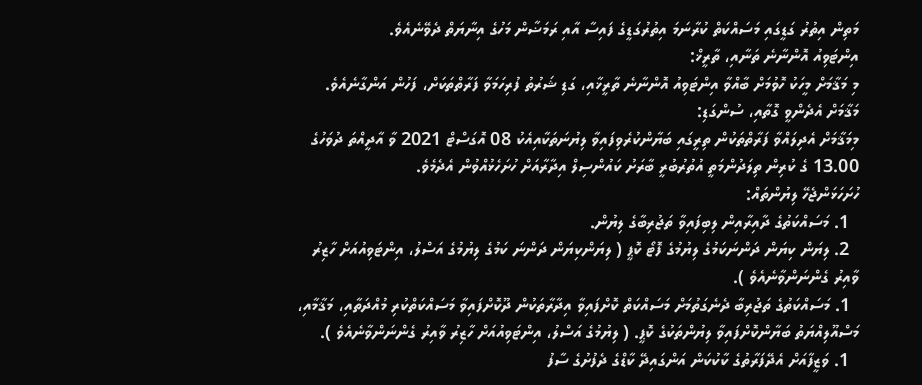މަތިން އިތުރު ގަޑީގައި މަސައްކަތް ކުރާނަމަ އިތުރުގަޑީގެ ފައިސާ އާއި ރަމަޟާން މަހުގެ އިނާޔަތް ދެވޭނެއެވެ.
އިންޓަވިއު އޮންނާނެ ތަނާއި، ތާރީޚް:
މި މަޤާމަށް މީހަކު ހޮވުމަށް ބާއްވާ އިންޓަވިއު އޮންނާނެ ތާރީޚާއި، ގަޑި ޝަރުތު ފުރިހަމަވާ ފަރާތްތަކަށް، ފަހުން އަންގާނެއެވެ.
މަޤާމަށް އެދެންވީ ގޮތާއި، ސުންގަޑި:
މިމަޤާމަށް އެދިލައްވާ ފަރާތްތަކުން ތިރީގައި ބަޔާންކުރެވިފައިވާ ލިޔުނަތަކާއިއެކު 08 އޮގަސްޓް 2021 ވާ އާދީއްތަ ދުވަހުގެ 13.00 ގެ ކުރިން ތިލަދުންމަތީ އުތުރުބުރީ ބާރަށު ކައުންސިލް އިދާރާއަށް ހުށަހެޅުއްވުން އެދެމެވެ.
ހުށަހަޅަންޖެހޭ ލިޔުންތައް:
  1. މަސައްކަތުގެ ދާއިރާއިން ލިބިފައިވާ ތަޖުރިބާގެ ލިޔުން.
  2. ލިޔަން ކިޔަން ދަންނަކަމުގެ ލިޔުމުގެ ފޮޓޯ ކޮޕީ ( ލިޔަންކިޔަން ދަންނަ ކަމުގެ ލިޔުމުގެ އަސްލު، އިންޓަވިއުއަށް ހާޒިރު ވާއިރު ގެންނަންވާނެއެވެ ).
  1. މަސައްކަތުގެ ތަޖުރިބާ ދެނެގަތުމަށް މަސައްކަތް ކޮށްފައިވާ އިދާރާތަކުން ދޫކޮށްފައިވާ މަސައްކަތްކުރި މުއްދަތާއި، މަޤާމާއި، މަސްއޫލިއްޔަތު ބަޔާންކޮށްފައިވާ ލިޔުންތަކުގެ ކޮޕީ. ( ލިޔުމުގެ އަސްލު، އިންޓަވިއުއަށް ހާޒިރު ވާއިރު ގެންނަންވާނެއެވެ ).
  1. ވަޒީފާއަށް އެދޭފަރާތުގެ ކާކުކަން އަންގައިދޭ ކާޑްގެ ދެފުށުގެ ސާފު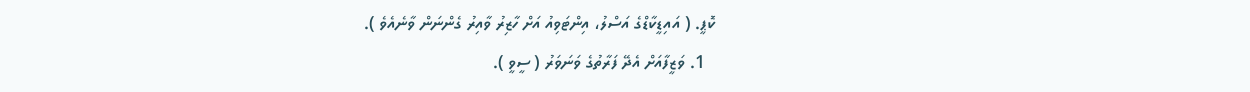ކޮޕީ. ( އައިޑީކާޑްގެ އަސްލު، އިންޓަވިއު އަށް ހާޒިރު ވާއިރު ގެންނަން ވާނެއެވެ ).
  1. ވަޒީފާއަށް އެދޭ ފަރާތުގެ ވަނަވަރު ( ސީވީ ).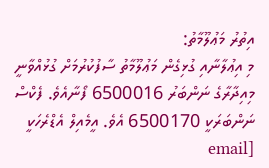އިތުރު މަޢުލޫމާތު:
މި އިޢުލާނާއި ގުޅިގެން މަޢުލޫމާތު ސާފުކުރުމަށް ގުޅުއްވާނީ މިއިދާރާގެ ނަންބަރު 6500016 ފޯނާއެވެ. ފެކްސް ނަންބަރަކީ 6500170 އެވެ. އީމެއިލް އެޑްރެހަކީ [email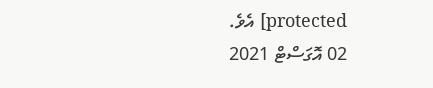protected] އެވެ.
02 އޮގަސްޓް 2021